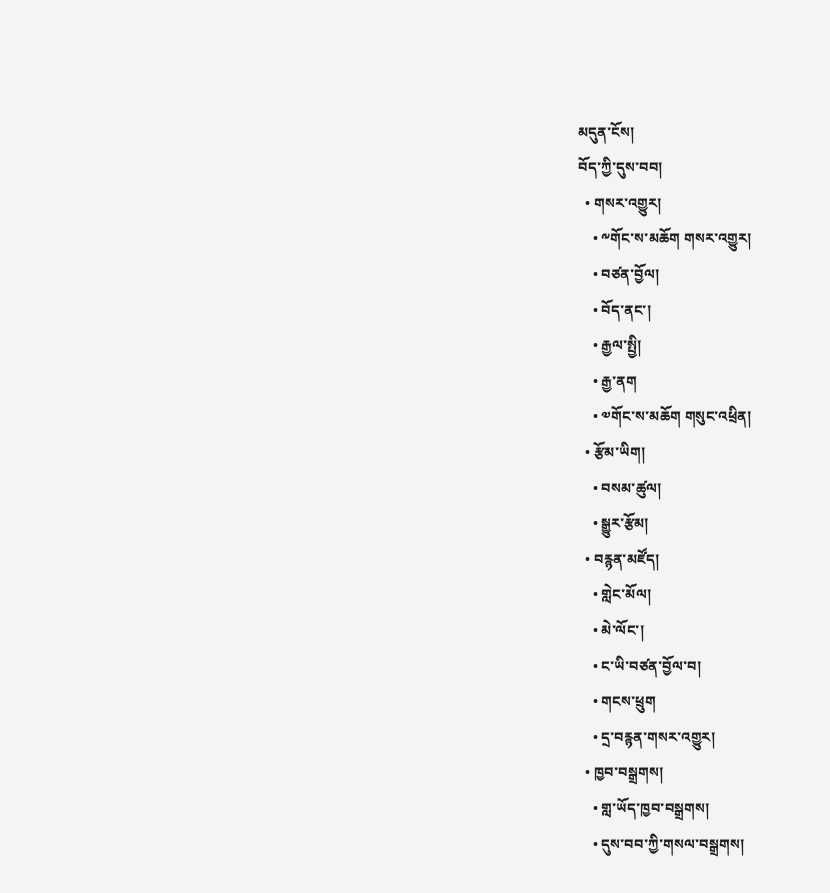མདུན་ངོས།
བོད་ཀྱི་དུས་བབ།
  • གསར་འགྱུར།
    • ༸གོང་ས་མཆོག གསར་འགྱུར།
    • བཙན་བྱོལ།
    • བོད་ནང་།
    • རྒྱལ་སྤྱི།
    • རྒྱ་ནག
    • ༧གོང་ས་མཆོག གསུང་འཕྲིན།
  • རྩོམ་ཡིག།
    • བསམ་ཚུལ།
    • སྒྱུར་རྩོམ།
  • བརྙན་མཛོད།
    • གླེང་མོལ།
    • མེ་ལོང་།
    • ང་ཡི་བཙན་བྱོལ་བ།
    • གངས་ཕྲུག
    • དྲ་བརྙན་གསར་འགྱུར།
  • ཁྱབ་བསྒྲགས།
    • གླ་ཡོད་ཁྱབ་བསྒྲགས།
    • དུས་བབ་ཀྱི་གསལ་བསྒྲགས།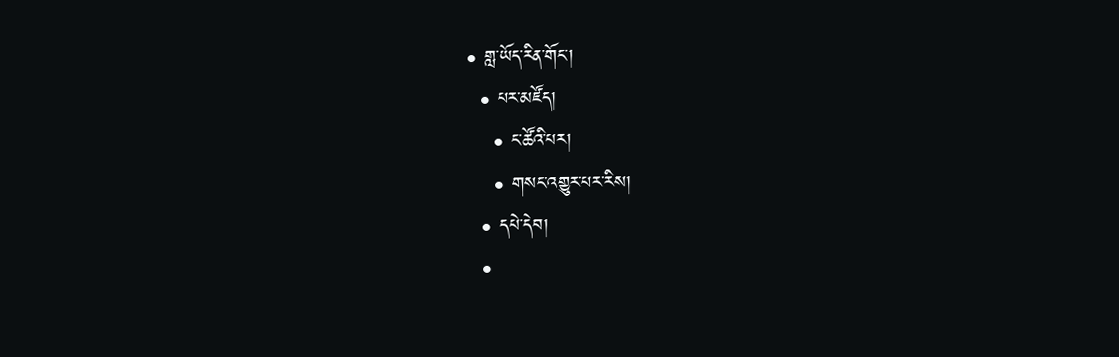• གླ་ཡོད་རིན་གོང་།
  • པར་མཛོད།
    • ང་ཚོའི་པར།
    • གསང་འགྱུར་པར་རིས།
  • དཔེ་དེབ།
  •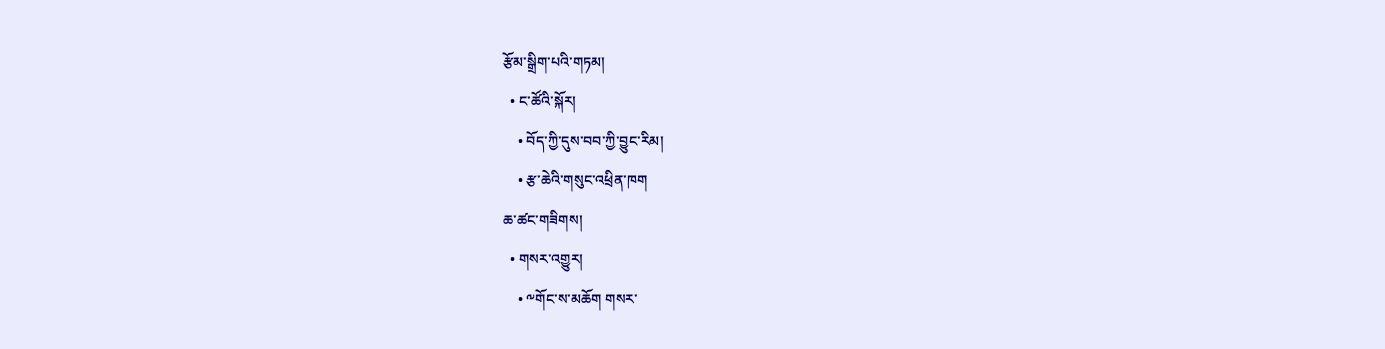རྩོམ་སྒྲིག་པའི་གཏམ།
  • ང་ཚོའི་སྐོར།
    • བོད་ཀྱི་དུས་བབ་ཀྱི་བྱུང་རིམ།
    • རྩ་ཆེའི་གསུང་འཕྲིན་ཁག
ཆ་ཚང་གཟིགས།
  • གསར་འགྱུར།
    • ༸གོང་ས་མཆོག གསར་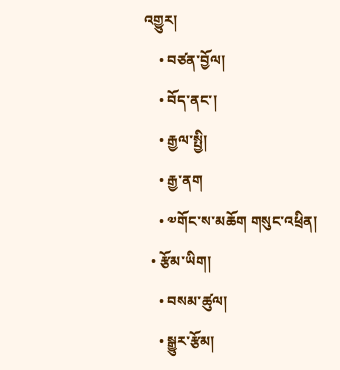འགྱུར།
    • བཙན་བྱོལ།
    • བོད་ནང་།
    • རྒྱལ་སྤྱི།
    • རྒྱ་ནག
    • ༧གོང་ས་མཆོག གསུང་འཕྲིན།
  • རྩོམ་ཡིག།
    • བསམ་ཚུལ།
    • སྒྱུར་རྩོམ།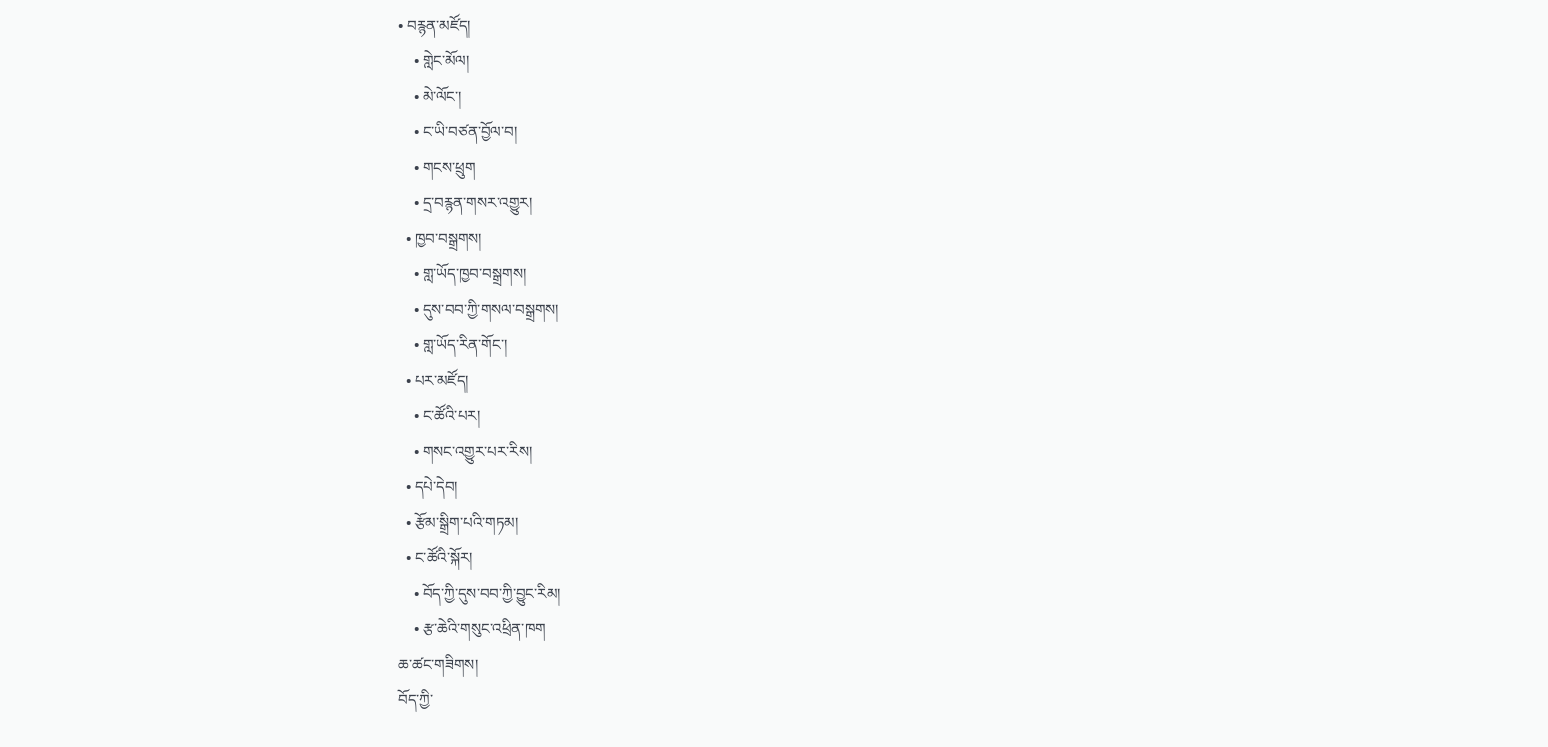• བརྙན་མཛོད།
    • གླེང་མོལ།
    • མེ་ལོང་།
    • ང་ཡི་བཙན་བྱོལ་བ།
    • གངས་ཕྲུག
    • དྲ་བརྙན་གསར་འགྱུར།
  • ཁྱབ་བསྒྲགས།
    • གླ་ཡོད་ཁྱབ་བསྒྲགས།
    • དུས་བབ་ཀྱི་གསལ་བསྒྲགས།
    • གླ་ཡོད་རིན་གོང་།
  • པར་མཛོད།
    • ང་ཚོའི་པར།
    • གསང་འགྱུར་པར་རིས།
  • དཔེ་དེབ།
  • རྩོམ་སྒྲིག་པའི་གཏམ།
  • ང་ཚོའི་སྐོར།
    • བོད་ཀྱི་དུས་བབ་ཀྱི་བྱུང་རིམ།
    • རྩ་ཆེའི་གསུང་འཕྲིན་ཁག
ཆ་ཚང་གཟིགས།
བོད་ཀྱི་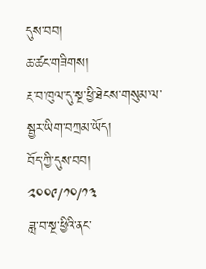དུས་བབ།
ཆ་ཚང་གཟིགས།
རྔ་བ་ཁུལ་དུ་སྔ་ཕྱི་ཐེངས་གསུམ་ལ་སྦྱར་ཡིག་བཀྲམ་ཡོད།
བོད་ཀྱི་དུས་བབ།
༢༠༠༩/༡༠/༡༣
ཟླ་བ་སྔ་ཕྱིའི་ནང་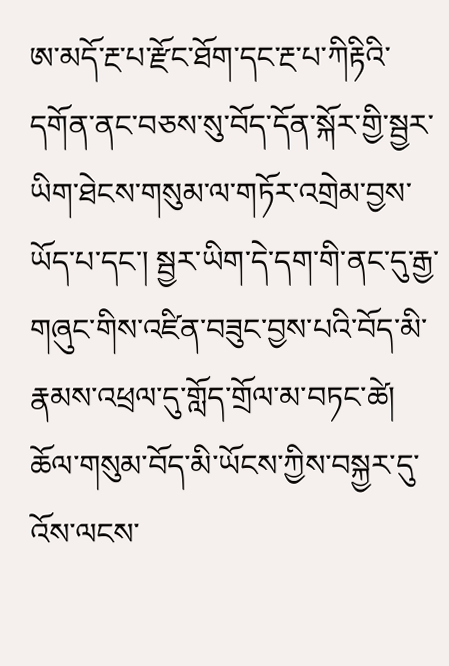ཨ་མདོ་རྔ་པ་རྫོང་ཐོག་དང་རྔ་པ་ཀིརྟིའི་དགོན་ནང་བཅས་སུ་བོད་དོན་སྐོར་གྱི་སྦྱར་ཡིག་ཐེངས་གསུམ་ལ་གཏོར་འགྲེམ་བྱས་ཡོད་པ་དང་། སྦྱར་ཡིག་དེ་དག་གི་ནང་དུ་རྒྱ་གཞུང་གིས་འཛིན་བཟུང་བྱས་པའི་བོད་མི་རྣམས་འཕྲལ་དུ་གློད་གྲོལ་མ་བཏང་ཚེ། ཆོལ་གསུམ་བོད་མི་ཡོངས་ཀྱིས་བསྐྱར་དུ་འོས་ལངས་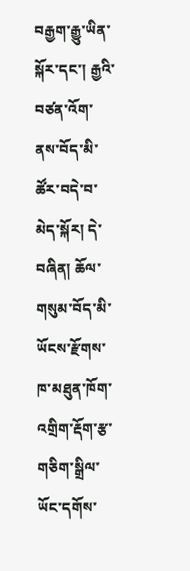བརྒྱག་རྒྱུ་ཡིན་སྐོར་དང་། རྒྱའི་བཙན་འོག་ནས་བོད་མི་ཚོར་བདེ་བ་མེད་སྐོར། དེ་བཞིན། ཆོལ་གསུམ་བོད་མི་ཡོངས་རྫོགས་ཁ་མཐུན་ཁོག་འགྲིག་རྡོག་རྩ་གཅིག་སྒྲིལ་ཡོང་དགོས་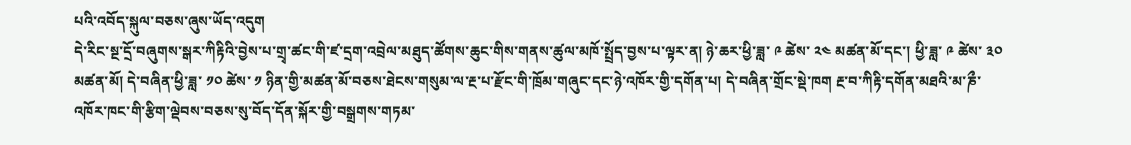པའི་འབོད་སྐུལ་བཅས་ཞུས་ཡོད་འདུག
དེ་རིང་སྔ་དྲོ་བཞུགས་སྒར་ཀིརྟིའི་བྱེས་པ་གྲྭ་ཚང་གི་ཛ་དྲག་འབྲེལ་མཐུད་ཚོགས་ཆུང་གིས་གནས་ཚུལ་མཁོ་སྤྲོད་བྱས་པ་ལྟར་ན། ཉེ་ཆར་ཕྱི་ཟླ་ ༩ ཚེས་ ༢༤ མཚན་མོ་དང་། ཕྱི་ཟླ་ ༩ ཚེས་ ༣༠ མཚན་མོ། དེ་བཞིན་ཕྱི་ཟླ་ ༡༠ ཚེས་ ༡ ཉིན་གྱི་མཚན་མོ་བཅས་ཐེངས་གསུམ་ལ་རྔ་པ་རྫོང་གི་ཁྲོམ་གཞུང་དང་ཉེ་འཁོར་གྱི་དགོན་པ། དེ་བཞིན་གྲོང་སྡེ་ཁག རྔ་བ་ཀིརྟི་དགོན་མཐའི་མ་ཎྀ་འཁོར་ཁང་གི་རྩིག་ལྡེབས་བཅས་སུ་བོད་དོན་སྐོར་གྱི་བསྒྲགས་གཏམ་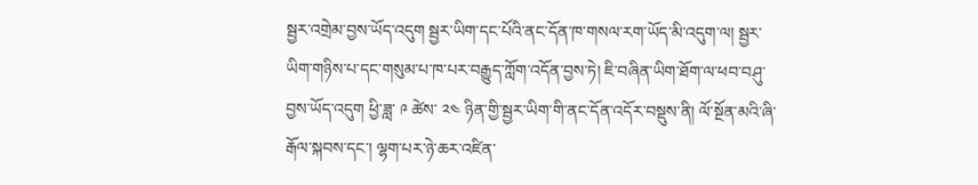སྦྱར་འགྲེམ་བྱས་ཡོད་འདུག སྦྱར་ཡིག་དང་པོའི་ནང་དོན་ཁ་གསལ་རག་ཡོད་མི་འདུག་ལ། སྦྱར་ཡིག་གཉིས་པ་དང་གསུམ་པ་ཁ་པར་བརྒྱུད་ཀློག་འདོན་བྱས་ཏེ། ཇི་བཞིན་ཡིག་ཐོག་ལ་ཕབ་བཤུ་བྱས་ཡོད་འདུག ཕྱི་ཟླ་ ༩ ཚེས་ ༢༤ ཉིན་གྱི་སྦྱར་ཡིག་གི་ནང་དོན་འདོར་བསྡུས་ནི། ལོ་སྔོན་མའི་ཞི་རྒོལ་སྐབས་དང་། ལྷག་པར་ཉེ་ཆར་འཛིན་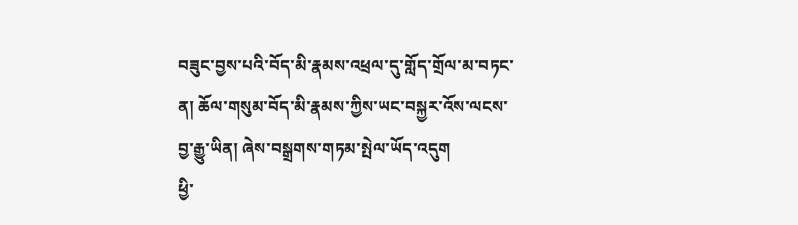བཟུང་བྱས་པའི་བོད་མི་རྣམས་འཕྲལ་དུ་གློད་གྲོལ་མ་བཏང་ན། ཆོལ་གསུམ་བོད་མི་རྣམས་ཀྱིས་ཡང་བསྐྱར་འོས་ལངས་བྱ་རྒྱུ་ཡིན། ཞེས་བསྒྲགས་གཏམ་སྤེལ་ཡོད་འདུག
ཕྱི་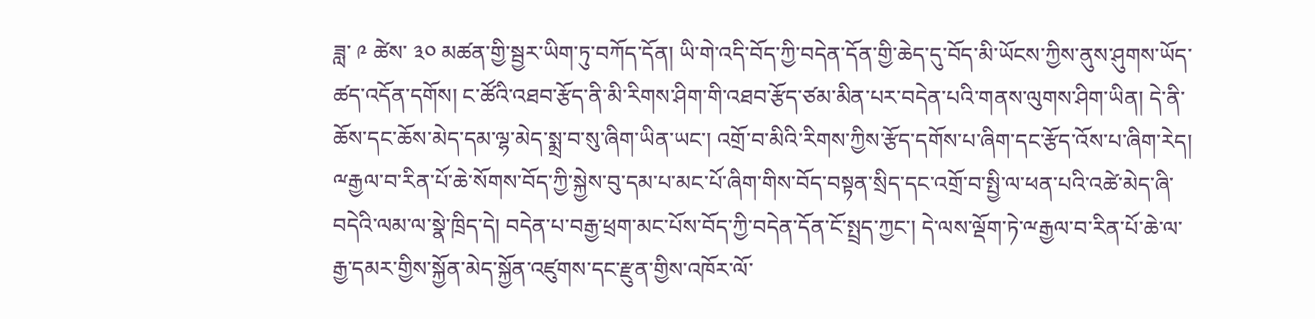ཟླ་ ༩ ཚེས་ ༣༠ མཚན་གྱི་སྦྱར་ཡིག་ཏུ་བཀོད་དོན། ཡི་གེ་འདི་བོད་ཀྱི་བདེན་དོན་གྱི་ཆེད་དུ་བོད་མི་ཡོངས་ཀྱིས་ནུས་ཤུགས་ཡོད་ཚད་འདོན་དགོས། ང་ཚོའི་འཐབ་རྩོད་ནི་མི་རིགས་ཤིག་གི་འཐབ་རྩོད་ཙམ་མིན་པར་བདེན་པའི་གནས་ལུགས་ཤིག་ཡིན། དེ་ནི་ཆོས་དང་ཆོས་མེད་དམ་ལྷ་མེད་སྨྲ་བ་སུ་ཞིག་ཡིན་ཡང་། འགྲོ་བ་མིའི་རིགས་ཀྱིས་རྩོད་དགོས་པ་ཞིག་དང་རྩོད་འོས་པ་ཞིག་རེད། ྋརྒྱལ་བ་རིན་པོ་ཆེ་སོགས་བོད་ཀྱི་སྐྱེས་བུ་དམ་པ་མང་པོ་ཞིག་གིས་བོད་བསྟན་སྲིད་དང་འགྲོ་བ་སྤྱི་ལ་ཕན་པའི་འཚེ་མེད་ཞི་བདེའི་ལམ་ལ་སྣེ་ཁྲིད་དེ། བདེན་པ་བརྒྱ་ཕྲག་མང་པོས་བོད་ཀྱི་བདེན་དོན་ངོ་སྤྲད་ཀྱང་། དེ་ལས་ལྡོག་ཏེ་ྋརྒྱལ་བ་རིན་པོ་ཆེ་ལ་རྒྱ་དམར་གྱིས་སྐྱོན་མེད་སྐྱོན་འཛུགས་དང་རྫུན་གྱིས་འཁོར་ལོ་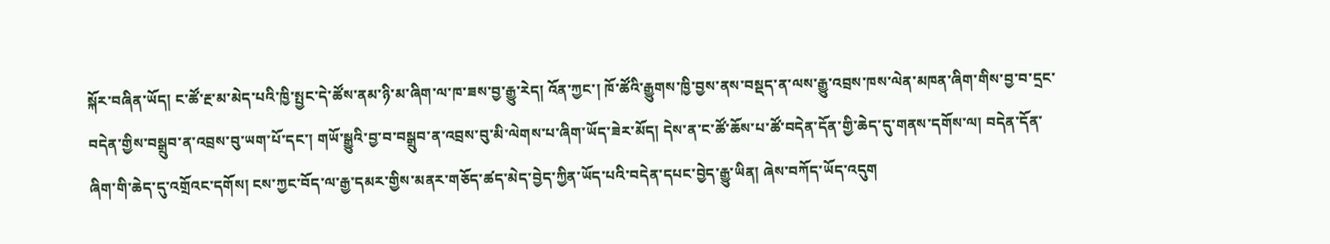སྐོར་བཞིན་ཡོད། ང་ཚོ་རྔ་མ་མེད་པའི་ཁྱི་སྤྱང་དེ་ཚོས་ནམ་ཉི་མ་ཞིག་ལ་ཁ་ཟས་བྱ་རྒྱུ་རེད། འོན་ཀྱང་། ཁོ་ཚོའི་རྒྱུགས་ཁྱི་བྱས་ནས་བསྡད་ན་ལས་རྒྱུ་འབྲས་ཁས་ལེན་མཁན་ཞིག་གིས་བྱ་བ་དྲང་བདེན་གྱིས་བསྒྲུབ་ན་འབྲས་བུ་ཡག་པོ་དང་། གཡོ་སྒྱུའི་བྱ་བ་བསྒྲུབ་ན་འབྲས་བུ་མི་ལེགས་པ་ཞིག་ཡོད་ཟེར་མོད། དེས་ན་ང་ཚོ་ཆོས་པ་ཚོ་བདེན་དོན་གྱི་ཆེད་དུ་གནས་དགོས་ལ། བདེན་དོན་ཞིག་གི་ཆེད་དུ་འགྲོའང་དགོས། ངས་ཀྱང་བོད་ལ་རྒྱ་དམར་གྱིས་མནར་གཅོད་ཚད་མེད་བྱེད་ཀྱིན་ཡོད་པའི་བདེན་དཔང་བྱེད་རྒྱུ་ཡིན། ཞེས་བཀོད་ཡོད་འདུག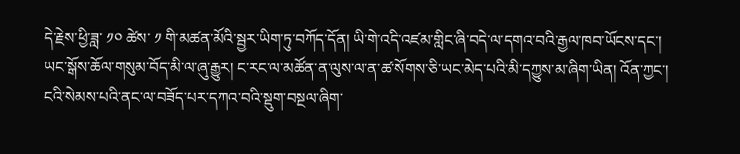དེ་རྗེས་ཕྱི་ཟླ་ ༡༠ ཚེས་ ༡ གི་མཚན་མོའི་སྦྱར་ཡིག་ཏུ་བཀོད་དོན། ཡི་གེ་འདི་འཛམ་གླིང་ཞི་བདེ་ལ་དགའ་བའི་རྒྱལ་ཁབ་ཡོངས་དང་། ཡང་སྒོས་ཆོལ་གསུམ་བོད་མི་ལ་ཞུ་རྒྱུར། ང་རང་ལ་མཚོན་ན་ལུས་ལ་ན་ཚ་སོགས་ཅི་ཡང་མེད་པའི་མི་དཀྱུས་མ་ཞིག་ཡིན། འོན་ཀྱང་། ངའི་སེམས་པའི་ནང་ལ་བཟོད་པར་དཀའ་བའི་སྡུག་བསྔལ་ཞིག་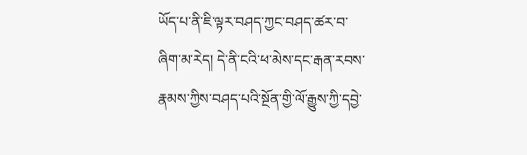ཡོད་པ་ནི་ཇི་ལྟར་བཤད་ཀྱང་བཤད་ཚར་བ་ཞིག་མ་རེད། དེ་ནི་ངའི་ཕ་མེས་དང་རྒན་རབས་རྣམས་ཀྱིས་བཤད་པའི་སྔོན་གྱི་ལོ་རྒྱུས་ཀྱི་དབྱེ་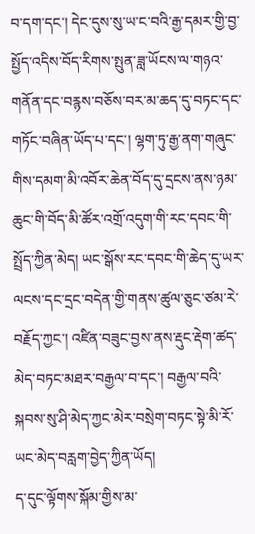བ་དག་དང་། དེང་དུས་སུ་ཡ་ང་བའི་རྒྱ་དམར་གྱི་བྱ་སྤྱོད་འདིས་བོད་རིགས་སྤུན་ཟླ་ཡོངས་ལ་གཉའ་གནོན་དང་བརྙས་བཅོས་བར་མ་ཆད་དུ་བཏང་དང་གཏོང་བཞིན་ཡོད་པ་དང་། ལྷག་ཏུ་རྒྱ་ནག་གཞུང་གིས་དམག་མི་འབོར་ཆེན་བོད་དུ་དྲངས་ནས་ཉམ་ཆུང་གི་བོད་མི་ཚོར་འགྲོ་འདུག་གི་རང་དབང་གི་སྤྲོད་ཀྱིན་མེད། ཡང་སྒོས་རང་དབང་གི་ཆེད་དུ་ཡར་ལངས་དང་དྲང་བདེན་གྱི་གནས་ཚུལ་ཅུང་ཙམ་རེ་བརྗོད་ཀྱང་། འཛིན་བཟུང་བྱས་ནས་རྡུང་རྡེག་ཚད་མེད་བཏང་མཐར་བརྒྱལ་བ་དང་། བརྒྱལ་བའི་སྐབས་སུ་ཤི་མེད་ཀྱང་མེར་བསྲེག་བཏང་སྟེ་མི་རོ་ཡང་མེད་བརླག་བྱེད་ཀྱིན་ཡོད།
ད་དུང་ལྟོགས་སྐོམ་གྱིས་མ་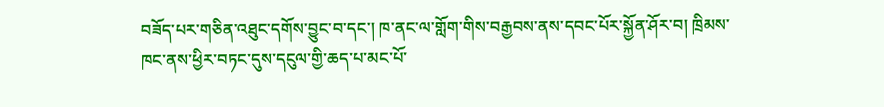བཟོད་པར་གཅིན་འཐུང་དགོས་བྱུང་བ་དང་། ཁ་ནང་ལ་གློག་གིས་བརྒྱབས་ནས་དབང་པོར་སྐྱོན་ཤོར་བ། ཁྲིམས་ཁང་ནས་ཕྱིར་བཏང་དུས་དངུལ་གྱི་ཆད་པ་མང་པོ་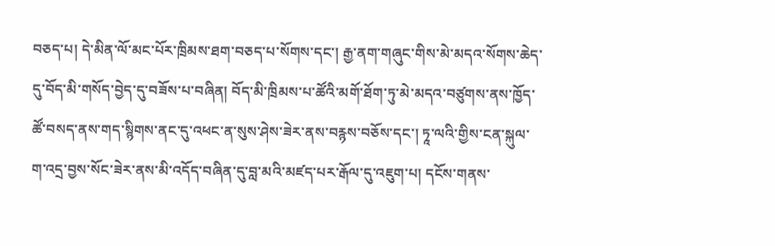བཅད་པ། དེ་མིན་ལོ་མང་པོར་ཁྲིམས་ཐག་བཅད་པ་སོགས་དང་། རྒྱ་ནག་གཞུང་གིས་མེ་མདའ་སོགས་ཆེད་དུ་བོད་མི་གསོད་བྱེད་དུ་བཟོས་པ་བཞིན། བོད་མི་ཁྲིམས་པ་ཚོའི་མགོ་ཐོག་ཏུ་མེ་མདའ་བཙུགས་ནས་ཁྱོད་ཚོ་བསད་ནས་གད་སྙིགས་ནང་དུ་འཕང་ན་སུས་ཤེས་ཟེར་ནས་བརྙས་བཅོས་དང་། ཏཱ་ལའི་གྱིས་ངན་སྐུལ་ག་འདྲ་བྱས་སོང་ཟེར་ནས་མི་འདོད་བཞིན་དུ་བླ་མའི་མཛད་པར་རྒོལ་དུ་འཇུག་པ། དངོས་གནས་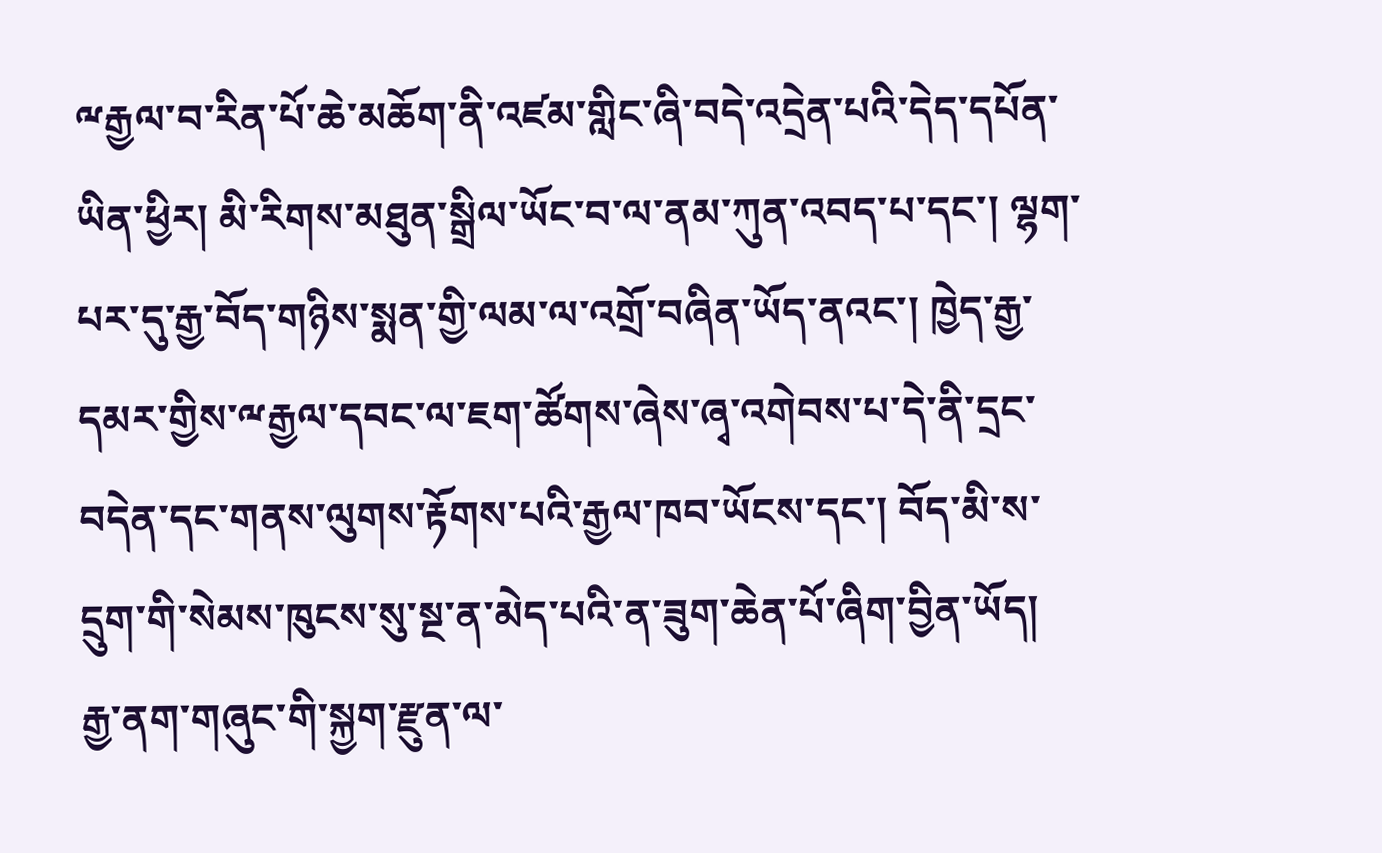ྋརྒྱལ་བ་རིན་པོ་ཆེ་མཆོག་ནི་འཛམ་གླིང་ཞི་བདེ་འདྲེན་པའི་དེད་དཔོན་ཡིན་ཕྱིར། མི་རིགས་མཐུན་སྒྲིལ་ཡོང་བ་ལ་ནམ་ཀུན་འབད་པ་དང་། ལྷག་པར་དུ་རྒྱ་བོད་གཉིས་སྨན་གྱི་ལམ་ལ་འགྲོ་བཞིན་ཡོད་ནའང་། ཁྱེད་རྒྱ་དམར་གྱིས་ྋརྒྱལ་དབང་ལ་ཇག་ཚོགས་ཞེས་ཞྭ་འགེབས་པ་དེ་ནི་དྲང་བདེན་དང་གནས་ལུགས་རྟོགས་པའི་རྒྱལ་ཁབ་ཡོངས་དང་། བོད་མི་ས་དྲུག་གི་སེམས་ཁུངས་སུ་སྔ་ན་མེད་པའི་ན་ཟུག་ཆེན་པོ་ཞིག་བྱིན་ཡོད།
རྒྱ་ནག་གཞུང་གི་སྐྱག་རྫུན་ལ་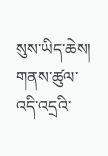སུས་ཡིད་ཆེས། གནས་ཚུལ་འདི་འདྲའི་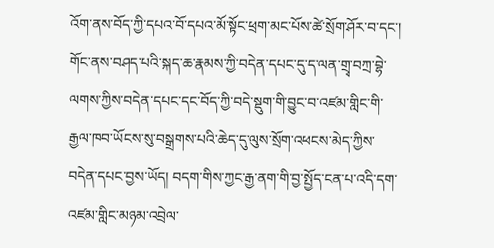འོག་ནས་བོད་ཀྱི་དཔའ་བོ་དཔའ་མོ་སྟོང་ཕྲག་མང་པོས་ཚེ་སྲོག་ཤོར་བ་དང་། གོང་ནས་བཤད་པའི་སྐད་ཆ་རྣམས་ཀྱི་བདེན་དཔང་དུ་ད་ལན་གྲྭ་བཀྲ་བྷེ་ལགས་ཀྱིས་བདེན་དཔང་དང་བོད་ཀྱི་བདེ་སྡུག་གི་བྱུང་བ་འཛམ་གླིང་གི་རྒྱལ་ཁབ་ཡོངས་སུ་བསྒྲགས་པའི་ཆེད་དུ་ལུས་སྲོག་འཕངས་མེད་ཀྱིས་བདེན་དཔང་བྱས་ཡོད། བདག་གིས་ཀྱང་རྒྱ་ནག་གི་བྱ་སྤྱོད་ངན་པ་འདི་དག་འཛམ་གླིང་མཉམ་འབྲེལ་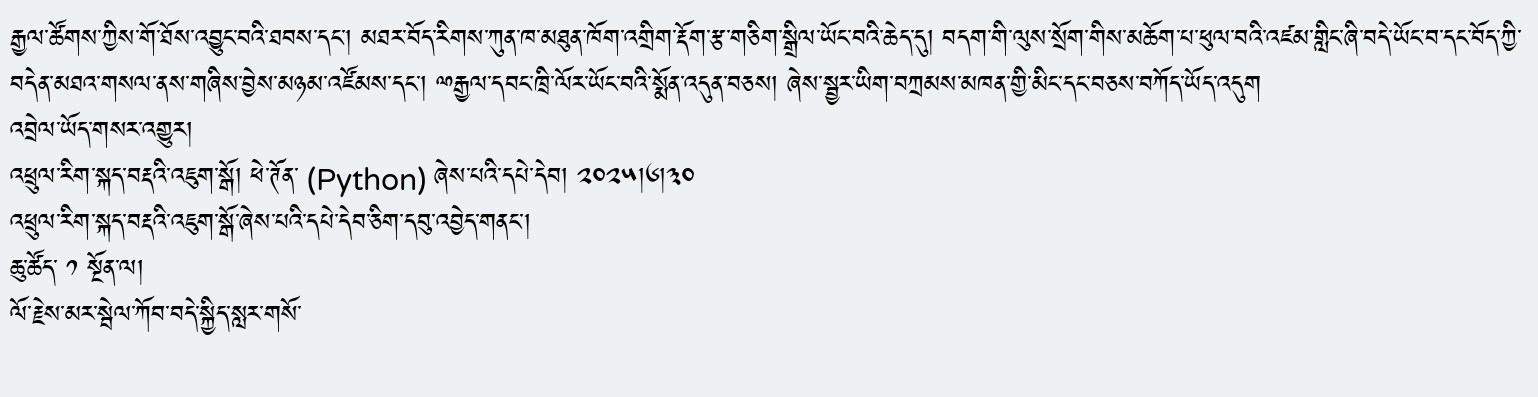རྒྱལ་ཚོགས་ཀྱིས་གོ་ཐོས་འབྱུང་བའི་ཐབས་དང་། མཐར་བོད་རིགས་ཀུན་ཁ་མཐུན་ཁོག་འགྲིག་རྡོག་རྩ་གཅིག་སྒྲིལ་ཡོང་བའི་ཆེད་དུ། བདག་གི་ལུས་སྲོག་གིས་མཆོག་པ་ཕུལ་བའི་འཛམ་གླིང་ཞི་བདེ་ཡོང་བ་དང་བོད་ཀྱི་བདེན་མཐའ་གསལ་ནས་གཞིས་བྱེས་མཉམ་འཛོམས་དང་། ྋརྒྱལ་དབང་ཁྲི་ལོར་ཡོང་བའི་སྨོན་འདུན་བཅས། ཞེས་སྦྱར་ཡིག་བཀྲམས་མཁན་གྱི་མིང་དང་བཅས་བཀོད་ཡོད་འདུག
འབྲེལ་ཡོད་གསར་འགྱུར།
འཕྲུལ་རིག་སྐད་བརྡའི་འཇུག་སྒོ། ཕེ་ཊོན་ (Python) ཞེས་པའི་དཔེ་དེབ། ༢༠༢༥།༦།༣༠
འཕྲུལ་རིག་སྐད་བརྡའི་འཇུག་སྒོ་ཞེས་པའི་དཔེ་དེབ་ཅིག་དབུ་འབྱེད་གནང་།
ཆུ་ཚོད་ ༡ སྔོན་ལ།
ལོ་རྗེས་མར་སྦེལ་ཀོབ་བདེ་སྐྱིད་སླར་གསོ་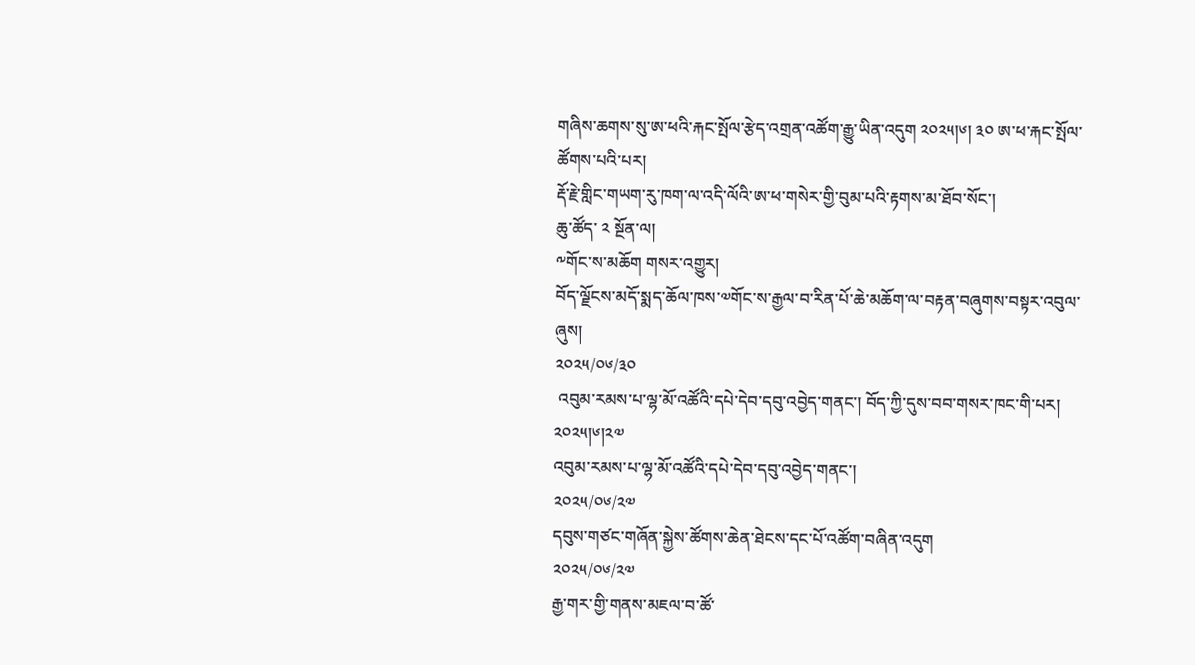གཞིས་ཆགས་སུ་ཨ་ཕའི་རྐང་སྤོལ་རྩེད་འགྲན་འཚོག་རྒྱུ་ཡིན་འདུག ༢༠༢༥།༦། ༣༠ ཨ་ཕ་རྐང་སྤོལ་ཚོགས་པའི་པར།
རྡོ་རྗེ་གླིང་གཡག་རུ་ཁག་ལ་འདི་ལོའི་ཨ་ཕ་གསེར་གྱི་བུམ་པའི་རྟགས་མ་ཐོབ་སོང་།
ཆུ་ཚོད་ ༢ སྔོན་ལ།
༸གོང་ས་མཆོག གསར་འགྱུར།
བོད་ལྗོངས་མདོ་སྨད་ཆོལ་ཁས་༧གོང་ས་རྒྱལ་བ་རིན་པོ་ཆེ་མཆོག་ལ་བརྟན་བཞུགས་བསྟར་འབུལ་ཞུས།
༢༠༢༥/༠༦/༣༠
 འབུམ་རམས་པ་ལྷ་མོ་འཚོའི་དཔེ་དེབ་དབུ་འབྱེད་གནང་། བོད་ཀྱི་དུས་བབ་གསར་ཁང་གི་པར། ༢༠༢༥།༦།༢༧
འབུམ་རམས་པ་ལྷ་མོ་འཚོའི་དཔེ་དེབ་དབུ་འབྱེད་གནང་།
༢༠༢༥/༠༦/༢༧
དབུས་གཙང་གཞོན་སྐྱེས་ཚོགས་ཆེན་ཐེངས་དང་པོ་འཚོག་བཞིན་འདུག
༢༠༢༥/༠༦/༢༧
རྒྱ་གར་གྱི་གནས་མཇལ་བ་ཚོ་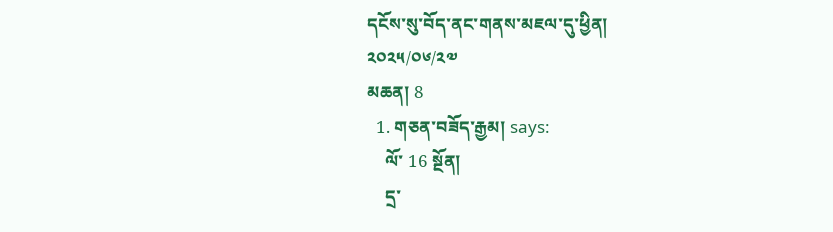དངོས་སུ་བོད་ནང་གནས་མཇལ་དུ་ཕྱིན།
༢༠༢༥/༠༦/༢༧
མཆན། 8
  1. གཅན་བཟོད་རྒྱམ། says:
    ལོ་ 16 སྔོན།
    དྲ་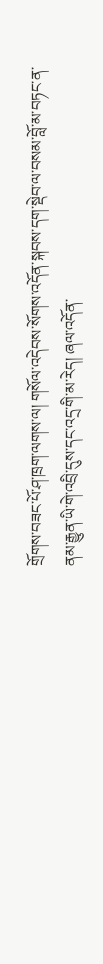གྲོགས་བཟང་པོ་ཤ་ཁྲག་ལགས་ལ། གསོལ་འདེབས་སོགས་འདོན་སྐབས་དག་སྡེབ་ལ་བསམ་བློ་མ་བཏང་ན་ནམ་རྒྱུན་ཡི་གེ་འབྲི་དུས་དང་འདྲ་གི་མ་རེད། ཞལ་འདོན་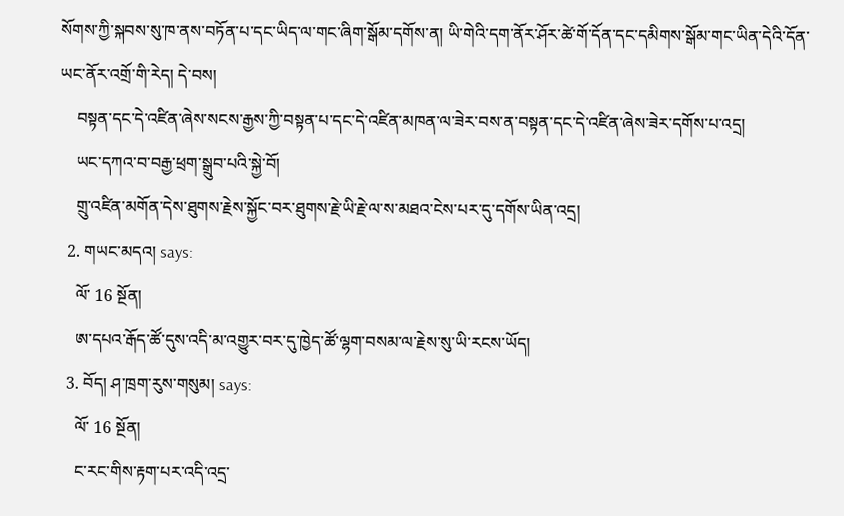སོགས་ཀྱི་སྐབས་སུ་ཁ་ནས་བཏོན་པ་དང་ཡིད་ལ་གང་ཞིག་སྒོམ་དགོས་ན། ཡི་གེའི་དག་ནོར་ཤོར་ཚེ་གོ་དོན་དང་དམིགས་སྒོམ་གང་ཡིན་དེའི་དོན་ཡང་ནོར་འགྲོ་གི་རེད། དེ་བས།
    བསྟན་དང་དེ་འཛིན་ཞེས་སངས་རྒྱས་ཀྱི་བསྟན་པ་དང་དེ་འཛིན་མཁན་ལ་ཟེར་བས་ན་བསྟན་དང་དེ་འཛིན་ཞེས་ཟེར་དགོས་པ་འདྲ།
    ཡང་དཀའ་བ་བརྒྱ་ཕྲག་སྒྲུབ་པའི་སྐྱེ་བོ།
    གྲུ་འཛིན་མགོན་དེས་ཐུགས་རྗེས་སྐྱོང་བར་ཐུགས་རྗེ་ཡི་རྗེ་ལ་ས་མཐའ་ངེས་པར་དུ་དགོས་ཡིན་འདྲ།
  2. གཡང་མདའ། says:
    ལོ་ 16 སྔོན།
    ཨ་དཔའ་རྒོད་ཚོ་དུས་འདི་མ་འགྱུར་བར་དུ་ཁྱེད་ཚོ་ལྷག་བསམ་ལ་རྗེས་སུ་ཡི་རངས་ཡོད།
  3. བོད། ཤ་ཁྲག་རུས་གསུམ། says:
    ལོ་ 16 སྔོན།
    ང་རང་གིས་རྟག་པར་འདི་འདྲ་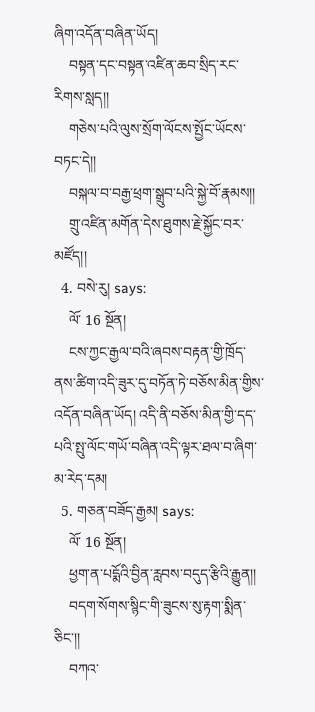ཞིག་འདོན་བཞིན་ཡོད།
    བསྟན་དང་བསྟན་འཛིན་ཆབ་སྲིད་རང་རིགས་སླད།།
    གཅེས་པའི་ལུས་སྲོག་ལོངས་སྤྱོང་ཡོངས་བཏང་དེ།།
    བསྐལ་བ་བརྒྱ་ཕྲག་སྒྲུབ་པའི་སྐྱེ་བོ་རྣམས།།
    གྲུ་འཛིན་མགོན་དེས་ཐུགས་རྗེ་སྐྱོང་བར་མཛོད།།
  4. བསེ་རུ། says:
    ལོ་ 16 སྔོན།
    ངས་ཀྱང་རྒྱལ་བའི་ཞབས་བརྟན་གྱི་ཁྲོད་ནས་ཚིག་འདི་ཟུར་དུ་བཏོན་ཏེ་བཅོས་མིན་གྱིས་འདོན་བཞིན་ཡོད། འདི་ནི་བཅོས་མིན་གྱི་དད་པའི་སྤུ་ལོང་གཡོ་བཞིན་འདི་ལྟར་ཐལ་བ་ཞིག་མ་རེད་དམ།
  5. གཅན་བཟོད་རྒྱམ། says:
    ལོ་ 16 སྔོན།
    ཕྱག་ན་པདྨོའི་བྱིན་རླབས་བདུད་རྩིའི་རྒྱུན།།
    བདག་སོགས་སྙིང་གི་ཟུངས་སུ་རྟག་སྨིན་ཅིང་།།
    བཀའ་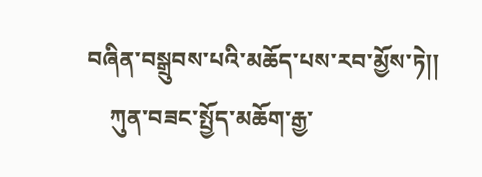བཞིན་བསྒྲུབས་པའི་མཆོད་པས་རབ་མྱོས་ཏེ།།
    ཀུན་བཟང་སྤྱོད་མཆོག་རྒྱ་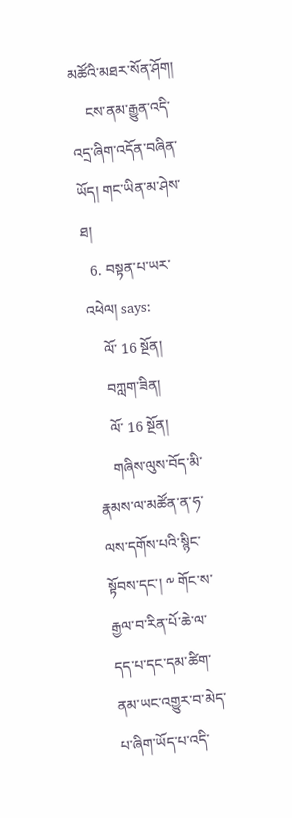མཚོའི་མཐར་སོན་ཤོག།
    ངས་ནམ་རྒྱུན་འདི་འདྲ་ཞིག་འདོན་བཞིན་ཡོད། གང་ཡིན་མ་ཤེས་ཐ།
  6. བསྟན་པ་ཡར་འཕེལ། says:
    ལོ་ 16 སྔོན།
    བཀླག་ཟིན།
    ལོ་ 16 སྔོན།
    གཞིས་ལུས་བོད་མི་རྣམས་ལ་མཚོན་ན་ཧ་ལས་དགོས་པའི་སྙིང་སྟོབས་དང་། ༸ གོང་ས་རྒྱལ་བ་རིན་པོ་ཆེ་ལ་དད་པ་དང་དམ་ཚིག་ནམ་ཡང་འགྱུར་བ་མེད་པ་ཞིག་ཡོད་པ་འདི་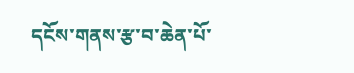དངོས་གནས་རྩ་བ་ཆེན་པོ་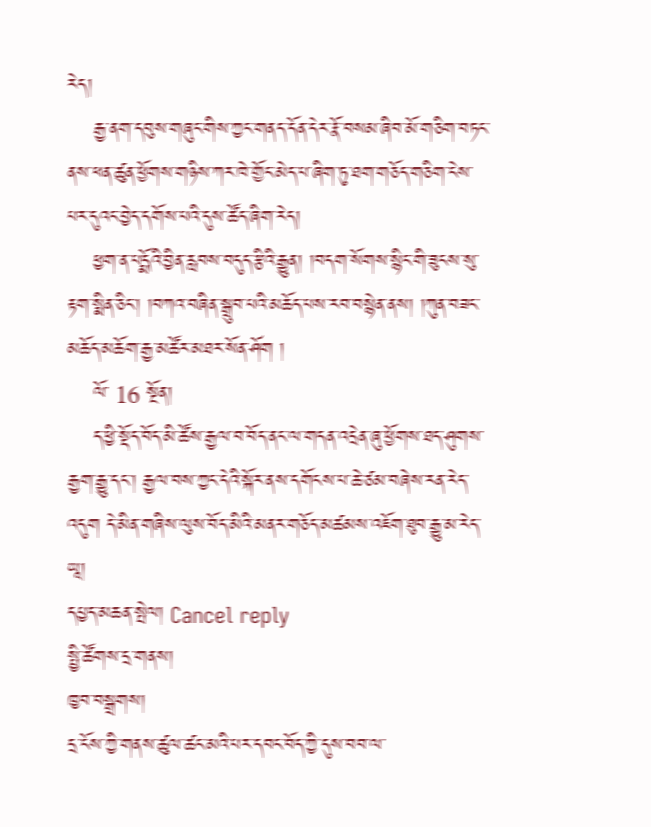རེད།
    རྒྱ་ནག་དབུས་གཞུང་གིས་ཀྱང་གནད་དོན་དེར་རྣོ་བསམ་ཞིབ་མོ་གཅིག་བཏང་ནས་ཕན་ཚུན་ཕྱོགས་གཉིས་ཀར་ཁེ་གྱོང་མེད་པ་ཞིག་ཏུ་ཐག་གཅོད་གཅིག་ངེས་པར་དུའང་བྱེད་དགོས་པའི་དུས་ཚོད་ཞིག་རེད།
    ཕྱག་ན་པདྨོའི་བྱིན་རླབས་བདུད་རྩིའི་རྒྱུན། །བདག་སོགས་སྙིང་གི་ཟུངས་སུ་རྟག་སྨིན་ཅིང་། །བཀའ་བཞིན་སྒྲུབ་པའི་མཆོད་པས་རབ་བསྙེན་ནས། །ཀུན་བཟང་མཆོད་མཆོག་རྒྱ་མཚོར་མཐར་སོན་ཤོག །
    ལོ་ 16 སྔོན།
    ད་ཕྱི་སྡོད་བོད་མི་ཚོས་རྒྱལ་བ་བོད་ནང་ལ་གདན་འདྲེན་ཞུ་ཕྱོགས་ཐད་ཤུགས་རྒྱག་རྒྱུ་དང་། རྒྱལ་བས་ཀྱང་དེའི་སྐོར་ནས་དགོངས་པ་ཆེ་ཙམ་བཞེས་རན་རེད་འདུག དེ་མིན་གཞིས་ལུས་བོད་མིའི་མནར་གཅོད་མཚམས་འཇོག་ཐུབ་རྒྱུ་མ་རེད་ཡཱ།
དཔྱད་མཆན་སྤེལ། Cancel reply
སྤྱི་ཚོགས་དྲ་གནས།
ཁྱབ་བསྒྲགས།
དྲ་ངོས་ཀྱི་གནས་ཚུལ་ཚང་མའི་པར་དབང་བོད་ཀྱི་དུས་བབ་ལ་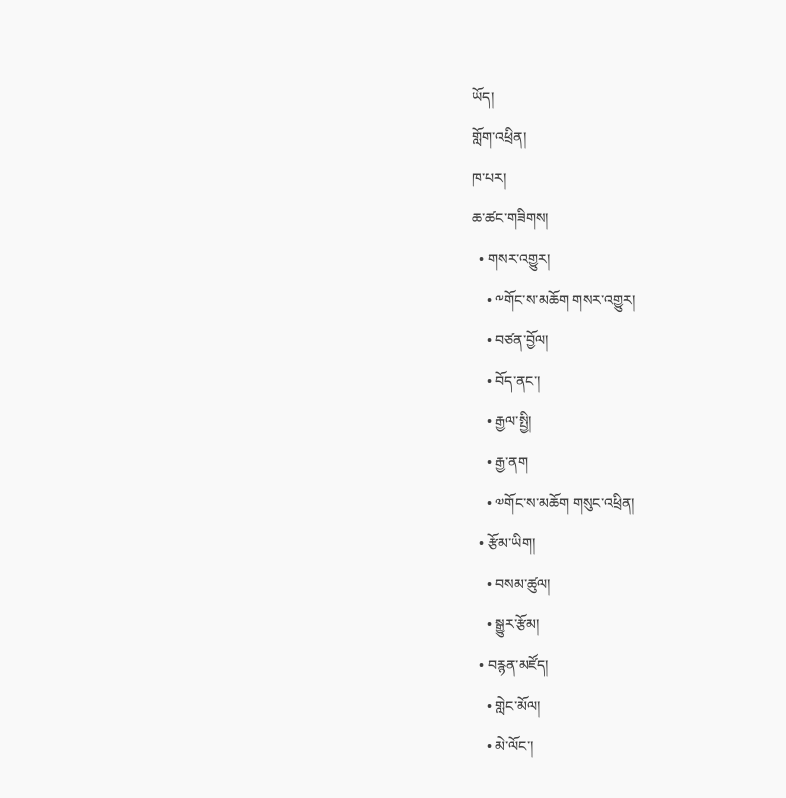ཡོད།
གློག་འཕྲིན།
ཁ་པར།
ཆ་ཚང་གཟིགས།
  • གསར་འགྱུར།
    • ༸གོང་ས་མཆོག གསར་འགྱུར།
    • བཙན་བྱོལ།
    • བོད་ནང་།
    • རྒྱལ་སྤྱི།
    • རྒྱ་ནག
    • ༧གོང་ས་མཆོག གསུང་འཕྲིན།
  • རྩོམ་ཡིག།
    • བསམ་ཚུལ།
    • སྒྱུར་རྩོམ།
  • བརྙན་མཛོད།
    • གླེང་མོལ།
    • མེ་ལོང་།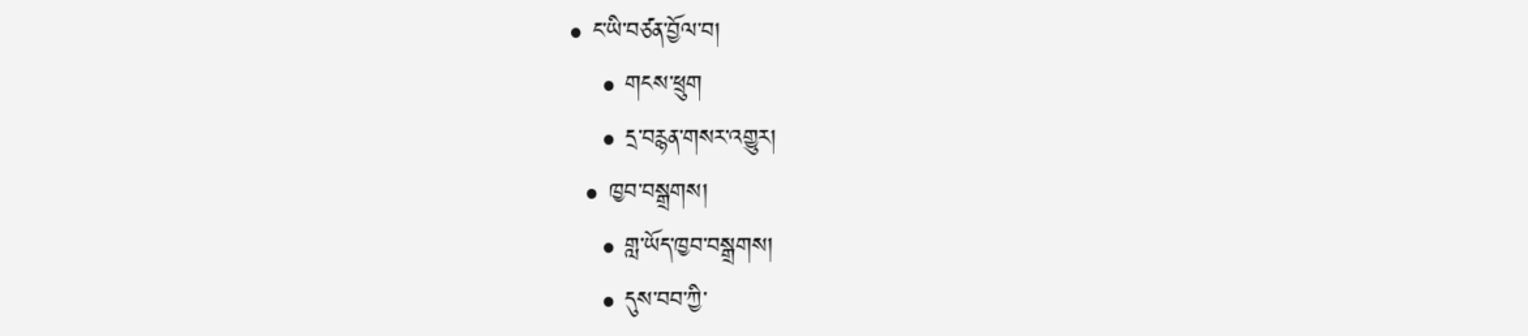• ང་ཡི་བཙན་བྱོལ་བ།
    • གངས་ཕྲུག
    • དྲ་བརྙན་གསར་འགྱུར།
  • ཁྱབ་བསྒྲགས།
    • གླ་ཡོད་ཁྱབ་བསྒྲགས།
    • དུས་བབ་ཀྱི་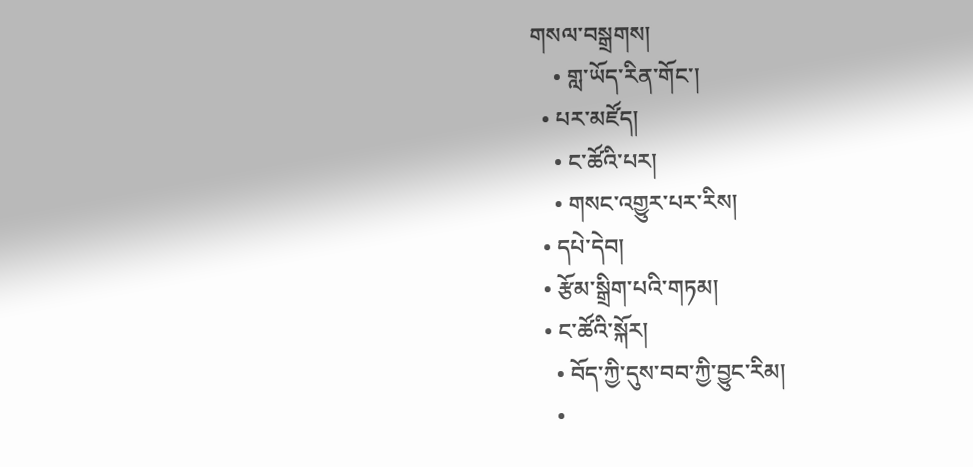གསལ་བསྒྲགས།
    • གླ་ཡོད་རིན་གོང་།
  • པར་མཛོད།
    • ང་ཚོའི་པར།
    • གསང་འགྱུར་པར་རིས།
  • དཔེ་དེབ།
  • རྩོམ་སྒྲིག་པའི་གཏམ།
  • ང་ཚོའི་སྐོར།
    • བོད་ཀྱི་དུས་བབ་ཀྱི་བྱུང་རིམ།
    •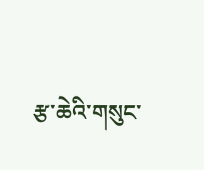རྩ་ཆེའི་གསུང་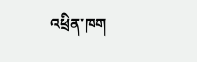འཕྲིན་ཁག